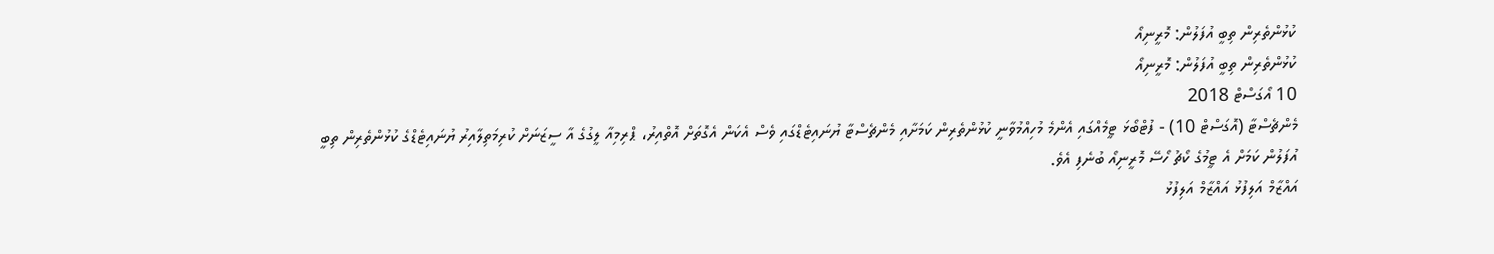ކުޅުންތެރިން ތިބީ އުފަލުން: މޮރީނިއޯ
ކުޅުންތެރިން ތިބީ އުފަލުން: މޮރީނިއޯ
10 އޯގަސްޓް 2018
މެންޗެސްޓާ (އޮގަސްޓް 10) - ފުޓްބޯޅަ ޓީމެއްގައި އެންމެ މުހިއްމުވާނީ ކުޅުންތެރިން ކަމަށާއި މެންޗެސްޓާ ޔުނައިޓެޑްގައި ވެސް އެކަން އެގޮތަށް އޮތްއިރު، ޕްރިމިއާ ލީގުގެ އާ ސީޒަނަށް ކުރިމަތިލާއިރު ޔުނައިޓެޑްގެ ކުޅުންތެރިން ތިބީ އުފަލުން ކަމަށް އެ ޓީމުގެ ކޯޗު ހޯސޭ މޮރީނިއޯ ބުނެފި އެވެ.
އައްޒާމް އަލިފުޅު އައްޒާމް އަލިފުޅު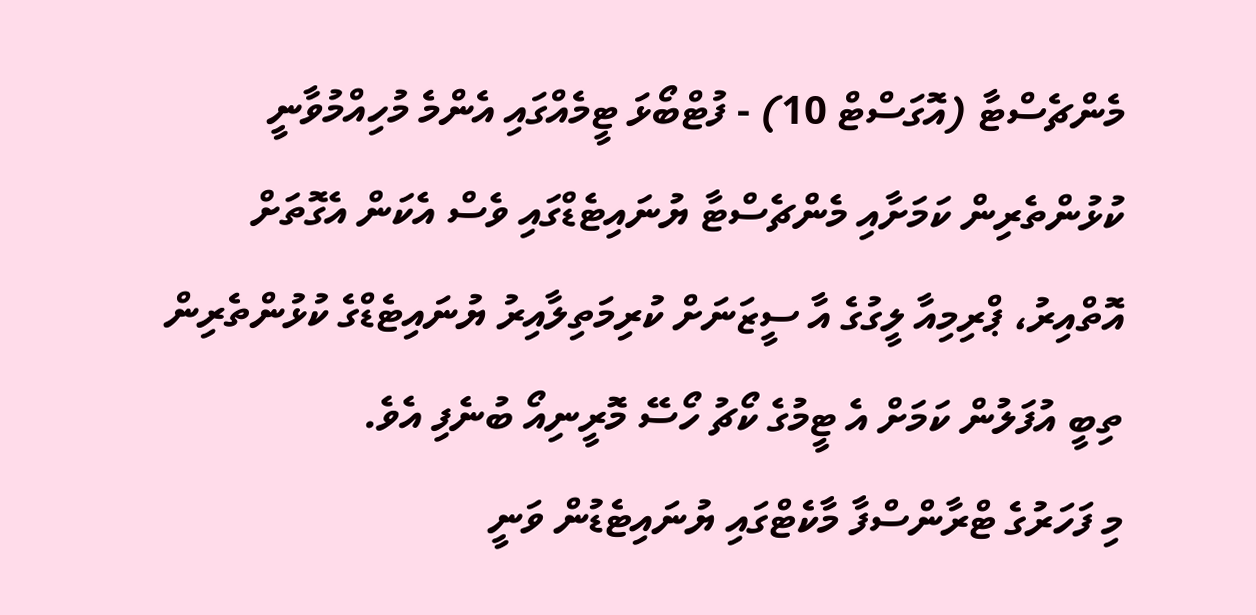މެންޗެސްޓާ (އޮގަސްޓް 10) - ފުޓްބޯޅަ ޓީމެއްގައި އެންމެ މުހިއްމުވާނީ ކުޅުންތެރިން ކަމަށާއި މެންޗެސްޓާ ޔުނައިޓެޑްގައި ވެސް އެކަން އެގޮތަށް އޮތްއިރު، ޕްރިމިއާ ލީގުގެ އާ ސީޒަނަށް ކުރިމަތިލާއިރު ޔުނައިޓެޑްގެ ކުޅުންތެރިން ތިބީ އުފަލުން ކަމަށް އެ ޓީމުގެ ކޯޗު ހޯސޭ މޮރީނިއޯ ބުނެފި އެވެ.
މި ފަހަރުގެ ޓްރާންސްފާ މާކެޓްގައި ޔުނައިޓެޑުން ވަނީ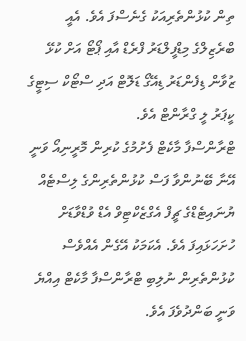ތިން ކުޅުންތެރިއަކު ގެނެސްފަ އެވެ. އެއީ ބްރެޒިލްގެ މިޑްފީލްޑަރު ފްރެޑް އާއި ޕޯޓޯ އަށް ކުޅޭ ޒުވާން ޑިފެންޑަރު ޑިއޭގޯ ޑަލޮޓް އަދި ސްޓޯކް ސިޓީގެ ކީޕަރު ލީ ގްރާންޓް އެވެ.
ޓްރާންސްފާ މާކެޓް ފެށުމުގެ ކުރިން މޮރީނިއޯ ވަނީ އޭނާ ބޭނުންވާ ފަސް ކުޅުންތެރިންގެ ލިސްޓެއް ޔުނައިޓެޑްގެ ޗީފް އެގްޒެކްޓިވް އެޑް ވުޑްވާޑަށް ހުށަހަޅައިފަ އެވެ. އެކަމަކު އޭގެން އެއްވެސް ކުޅުންތެރިން ނުލިބި ޓްރާންސްފާ މާކެޓް އިއްޔެ ވަނީ ބަންދުވެފަ އެވެ.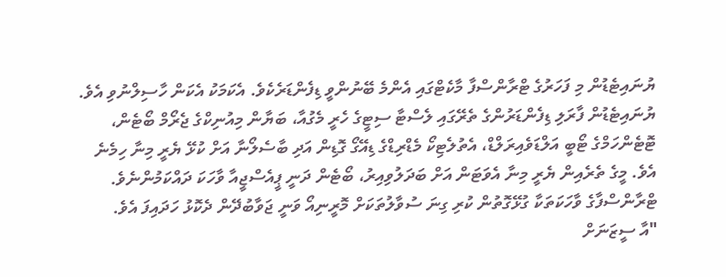ޔުނައިޓެޑުން މި ފަހަރުގެ ޓްރާންސްފާ މާކެޓްގައި އެންމެ ބޭނުންވީ ޑިފެންޑަރެކެވެ. އެކަމަކު އެކަން ހާސިލްނުވި އެވެ. ޔުނައިޓެޑުން ފާރަލި ޑިފެންޑަރުންގެ ތެރޭގައި ލެސްޓާ ސިޓީގެ ހެރީ މެގުއާ، ބަޔާން މިއުނިކްގެ ޖެރޯމް ބޯޓެން، ޓޮޓެންހަމްގެ ޓޯބީ އަލްޑަވެއިރަލްޑް، އެތުލެޓިކޯ މެޑްރިޑްގެ ޑިއޭގޯ ގޮޑިން އަދި ބާސެލޯނާ އަށް ކުޅޭ ޔެރީ މިނާ ހިމެނެ އެވެ. މީގެ ތެރެއިން ޔެރީ މިނާ އެވަޓަން އަށް ބަދަލުވިއިރު، ބޯޓެން ދަނީ ޕީއެސްޖީއާ ވާހަކަ ދައްކަމުންނެވެ.
ޓްރާންސްފާގެ ވާހަކަތަކާ ގުޅޭގޮތުން ކުރި ގިނަ ސުވާލުތަކަށް މޮރީނިއޯ ވަނީ ޖަވާބުދޭން ދެކޮޅު ހަދައިފަ އެވެ.
"އާ ސީޒަނަށް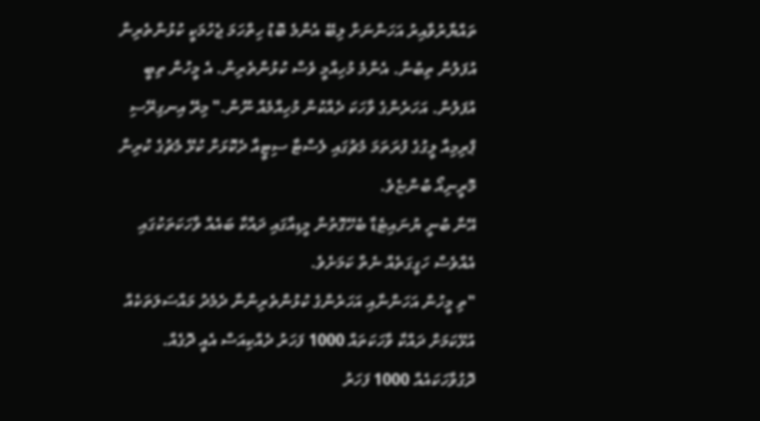ތައްޔާރުވާއިރު އަހަންނަށް ލިބޭ އެންމެ ބޮޑު ހިތްހަމަ ޖެހުމަކީ ކުޅުންތެރިން އުފަލުން ތިބުން. އެންމެ މުހިއްމީ ވެސް ކުޅުންތެރިން. އެ މީހުން ތިބީ އުފަލުން. އަހަރެންގެ ވާހަކަ ދެއްކުން މުހިއްމެއް ނޫން." މިރޭ އިނގިރޭސި ޕްރިމިއާ ލީގުގެ ފުރަތަމަ މެޗުގައި ލެސްޓާ ސިޓީއާ ދެކޮޅަށް ކުޅޭ މެޗުގެ ކުރިން މޮރީނިއޯ ބުންޏެވެ.
އޭނާ ބުނީ ޔުނައިޓެޑާ ބެހޭގޮތުން މީޑިއާގައި ދައްކާ ބައެއް ވާހަކަތަކުގައި އެއްވެސް ހަގީގަތެއް ނެތް ކަމަށެވެ.
"ތި މީހުން އަހަންނާއި އަހަރެންގެ ކުޅުންތެރިންނާ ދެމެދު މައްސަލަތަކެއް އުޅޭކަމަށް ދައްކާ ވާހަކަތައް 1000 ފަހަރު ދެއްކިއަސް އެއީ ދޮގެއް. ދޮގުވާހަކައެއް 1000 ފަހަރު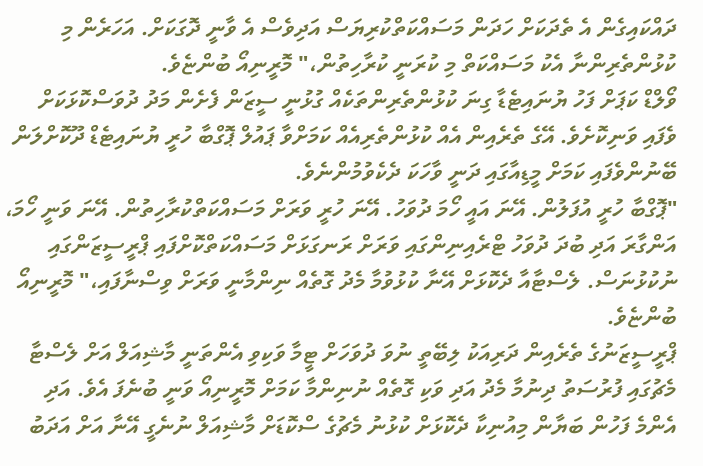ދައްކައިގެން އެ ތެދަކަށް ހަދަން މަސައްކަތްކުރިޔަސް އަދިވެސް އެ ވާނީ ދޮގަކަށް. އަހަރެން މި ކުޅުންތެރިންނާ އެކު މަސައްކަތް މި ކުރަނީ ކުރާހިތުން،" މޮރީނިއޯ ބުންޏެވެ.
ވޯލްޑް ކަޕަށް ފަހު ޔުނައިޓެޑާ ގިނަ ކުޅުންތެރިންތަކެއް ގުޅުނީ ސީޒަން ފެށެން މަދު ދުވަސްކޮޅަކަށް ވެފައި ވަނިކޮށެވެ. އޭގެ ތެރެއިން އެއް ކުޅުންތެރިއެއް ކަމަށްވާ ޕައުލް ޕޮގްބާ ހުރީ ޔުނައިޓެޑް ދޫކޮށްލަން ބޭނުންވެފައި ކަމަށް މީޑިއާގައި ދަނީ ވާހަކަ ދެކެވުމުންނެވެ.
"ޕޮގްބާ ހުރީ އުފަލުން. އޭނަ އައީ ހޯމަ ދުވަހު. އޭނަ ހުރީ ވަރަށް މަސައްކަތްކުރާހިތުން. އޭނަ ވަނީ ހޯމަ، އަންގާރަ އަދި ބުދަ ދުވަހު ޓްރެއިނިންގައި ވަރަށް ރަނގަޅަށް މަސައްކަތްކޮށްފައި ޕްރީސީޒަންގައި ނުކުޅުނަސް. ލެސްޓާއާ ދެކޮޅަށް އޭނާ ކުޅުވުމާ މެދު ގޮތެއް ނިންމާނީ ވަރަށް ވިސްނާފައި،" މޮރީނިއޯ ބުންޏެވެ.
ޕްރީސީޒަނުގެ ތެރެއިން ދަރިއަކު ލިބޭތީ ނުވަ ދުވަހަށް ޓީމާ ވަކިވި އެންތަނީ މާޝިއަލް އަށް ލެސްޓާ މެޗުގައި ފުރުސަތު ދިނުމާ މެދު އަދި ވަކި ގޮތެއް ނުނިންމާ ކަމަށް މޮރީނިއޯ ވަނީ ބުނެފަ އެވެ. އަދި އެންމެ ފަހުން ބަޔާން މިއުނިކާ ދެކޮޅަށް ކުޅުނު މެޗުގެ ސްކޮޑަށް މާޝިއަލް ނުނެގީ އޭނާ އަށް އަދަބު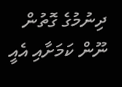ދިނުމުގެ ގޮތުން ނޫން ކަމަށާއި އެއީ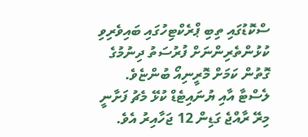ސްކޮޑުގައި ތިބި ޕްރެކްޓިހުގައި ބައިވެރިވި ކުޅުންތެރިންނަށް ފުރުސަތު ދިނުމުގެ ގޮތުން ކަމަށް މޮރީނިއޯ ބުންޏެވެ.
ލެސްޓާ އާއި ޔުނައިޓެޑް ކުޅޭ މެޗު ފަށާނީ މިރޭ ރާއްޖެ ގަޑިން 12 ޖަހާއިރު އެވެ.